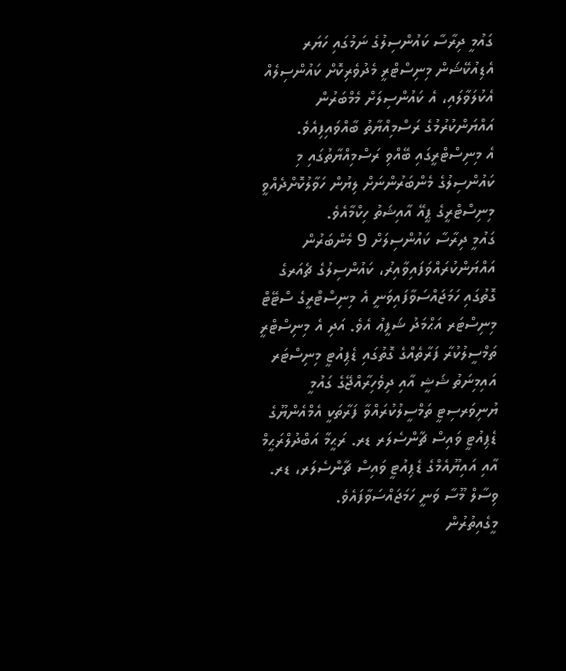ގައުމީ ދިރާސާ ކައުންސިލުގެ ނަމުގައި ހަޔަރ އެޑިއުކޭޝަން މިނިސްޓްރީ މެދުވެރިކޮށް ކައުންސިލެއް އެކުލަވާލައި، އެ ކައުންސިލަށް މެމްބަރުން އައްޔަންކުރުމުގެ ރަސްމިއްޔާތު ބާއްވައިފިއެވެ.
އެ މިނިސްޓްރީގައި ބޭއްވި ރަސްމިއްޔާތުގައި މި ކައުންސިލުގެ މެންބަރުންނަށް ލިޔުން ހަވާލުކޮށްދެއްވީ މިނިސްޓްރީގެ ޕީއޭ އާއިޝަތު ހިކްމާއެވެ.
ގައުމީ ދިރާސާ ކައުންސިލަށް 9 މެންބަރުން އައްޔަންކުރައްވަފައިވާއިރު، ކައުންސިލުގެ ޗެއަރގެ ގޮތުގައި ހަމަޖައްސަވާފައިވަނީ އެ މިނިސްޓްރީގެ ސްޓޭޓް މިނިސްޓަރ އަޙްމަދު ޝަފީޢު އެވެ. އަދި އެ މިނިސްޓްރީ ތަމްސީލުކުރާ ފަރާތެއްގެ ގޮތުގައި ޑެޕިއުޓީ މިނިސްޓަރ އައިމިނަތު ޝަޝީ އާއި ދިވެހިރާއްޖޭގެ ގައުމީ ޔުނިވަރސިޓީ ތަމްސީލުކުރައްވާ ފަރާތަކީ އެމްއެންޔޫގެ ޑެޕިއުޓީ ވައިސް ޗާންސެލަރ ޑރ. ރަޙީމާ އަބްދުލްރަޙީމް އާއި އައިޔޫއެމްގެ ޑެޕިއުޓީ ވައިސް ޗާންސެލަރ، ޑރ. ވިސާލް މޫސާ ވަނީ ހަމަޖައްސަވާފައެވެ.
މީގެއިތުރުން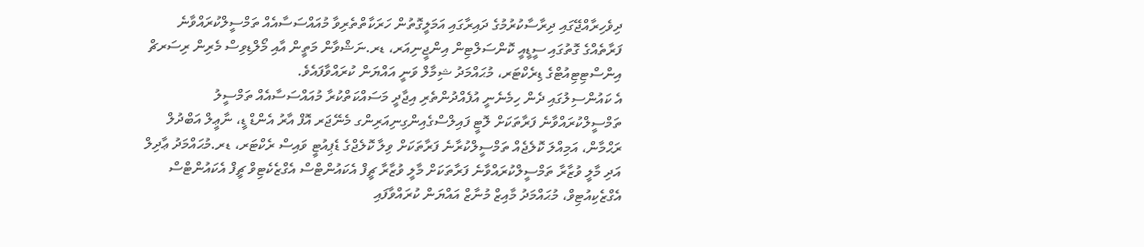ދިވެހިރާއްޖޭގައި ދިރާސާކުރުމުގެ ދައިރާގައި އަމަލީގޮތުން ހަރަކާތްތެރިވާ މުއައްސަސާއެއް ތަމްސީލްކުރައްވާނެ ފަރާތެއްގެ ގޮތުގައި ސީޑީއީ ކޮންސަލްޓިން އިންޖީނިއަރ، ޑރ.ނަޝްވާން މަތީން އާއި މޯލްޑިވިސް މެރިން ރިސަރޗް އިންސްޓިޓިއުޓްގެ ޑިރެކްޓަރ، މުޙައްމަދު ޝިމާލް ވަނީ އައްޔަން ކުރައްވާފައެވެ.
އެ ކައުންސިލުގައި ދެން ހިމެނެނީ އުފެއްދުންތެރި އިޖާދީ މަސައްކަތްކުރާ މުއައްސަސާއެއް ތަމްސީލު ތަމްސީލްކުރައްވާނެ ފަރާތަކަށް ލޮޓީ ފައިލްސްގެއިންގިނިއަރިންގ މެނޭޖަރ އޮފް އާރު އެންޑް ޑީ، ނާޢީލް އަބްދުލް ރަޙްމާން، އަމިއްލަ ކޮލެޖެއް ތަމްސީލްކުރާނެ ފަރާތަކަށް ވިލާ ކޮލެޖްގެ ޑެޕިއުޓީ ވައިސް ރެކްޓަރ، ޑރ.މުޙައްމަދު ޢާދިލް އަދި މާލީ ވުޒާރާ ތަމްސީލްކުރައްވާނެ ފަރާތަކަށް މާލީ ވުޒާރާ ޗީފް އެކައުންޓްސް އެގްޒެކެޓިވް ޗީފް އެކައުންޓްސް އެގްޒެކިއުޓިވް، މުޙައްމަދު މާއިޒް މުނާޒް އައްޔަން ކުރައްވާފައި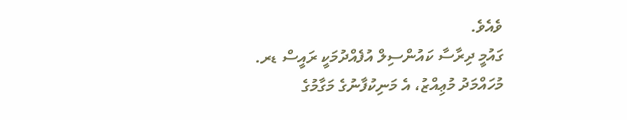ވެއެވެ.
ގައުމީ ދިރާސާ ކައުންސިލް އުފެއްދުމަކީ ރައީސް ޑރ. މުހައްމަދު މުޢިއްޒު، އެ މަނިކުފާނުގެ މަގާމުގެ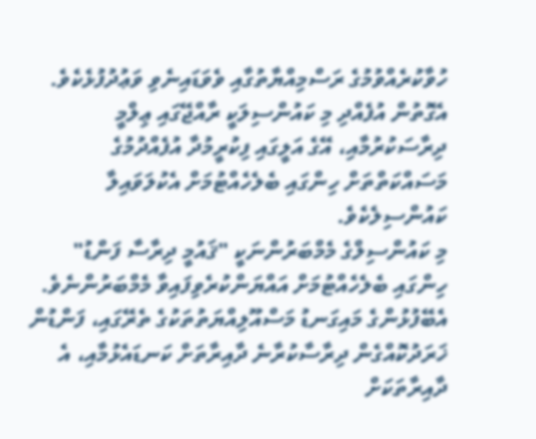ހުވާކުރެއްވުމުގެ ރަސްމިއްޔާތުގާއި ވެވަޑައިނެވި ވަޢުދުފުޅެކެވެ.
އެގޮތުން އުފެއްދި މި ކައުންސިލަކީ ރާއްޖޭގައި ޢިލްމީ ދިރާސަކުރުމާއި، އޭގެ އަލީގައި ފިކުރީމުދާ އުފެއްދުމުގެ މަސައްކަތްތަށް ހިންގައި ބެލެހެއްޓުމަށް އެކުލަވައިލާ ކައުންސިލެކެވެ.
މި ކައުންސިލްގެ މެމްބަރުންނަކީ "ޤައުމީ ދިރާސާ ފަންޑު" ހިންގައި ބެލެހެއްޓުމަށް އައްޔަންކުރެވިފައިވާ މެމްބަރުންނެވެ. އެބޭފުޅުންގެ މައިގަނޑު މަސްއޫލިއްޔަތުތަކުގެ ތެރޭގައި، ފަންޑުން ޚަރަދުކޮއްގެން ދިރާސާކުރާނެ ދާއިރާތަށް ކަނޑައެޅުމާއި، އެ ދާއިރާތަކަށް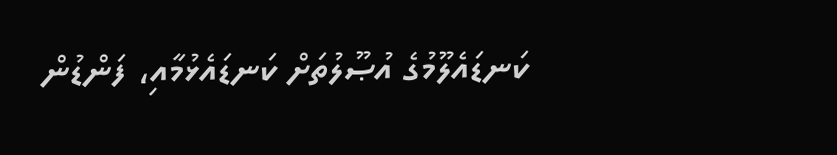ކަނޑައެލޫމުގެ އުޞޫލުތަށް ކަނޑައެޅުމާއި، ފަންޑުން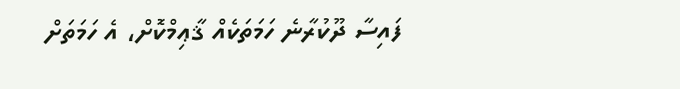ފައިސާ ދޫކުރާނެ ހަމަތަކެއް ޤާޢިމްކޮށް، އެ ހަމަތަށް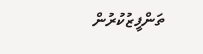ތަންފީޒުކުރުން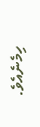ހިމެނެއެވެ.